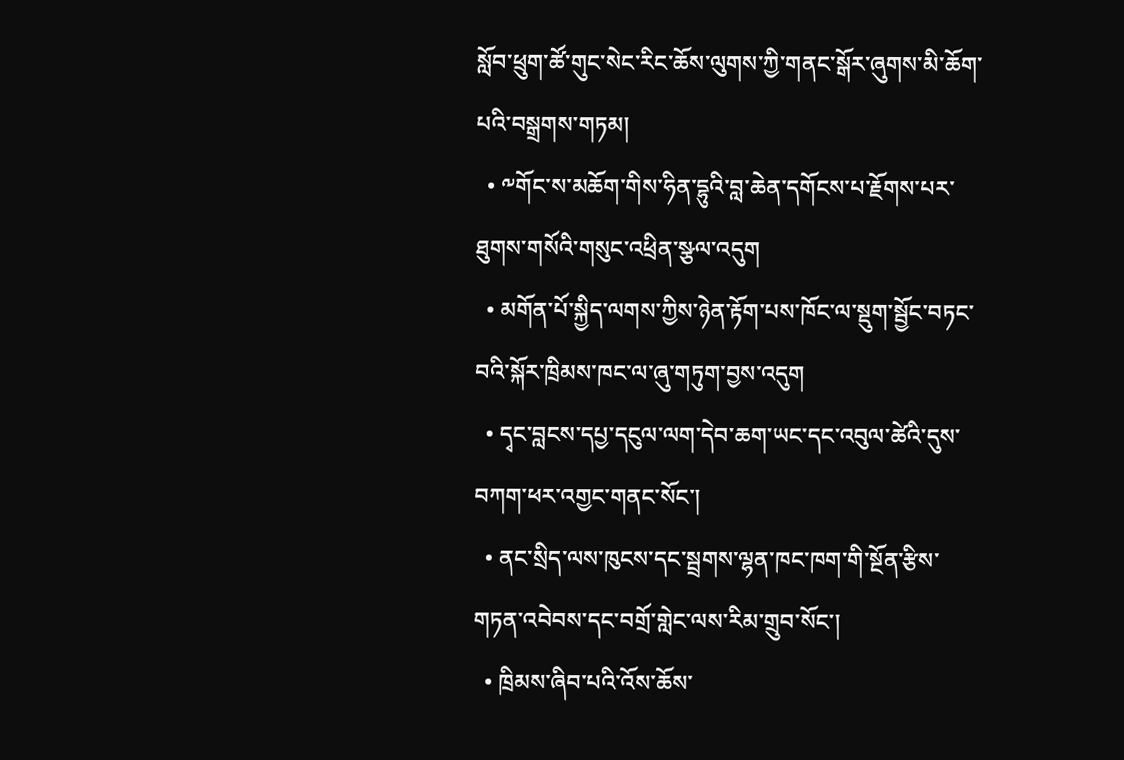སློབ་ཕྲུག་ཚོ་གུང་སེང་རིང་ཆོས་ལུགས་ཀྱི་གནང་སྒོར་ཞུགས་མི་ཆོག་པའི་བསྒྲགས་གཏམ།
  • ༸གོང་ས་མཆོག་གིས་ཧིན་དྷུའི་བླ་ཆེན་དགོངས་པ་རྗོགས་པར་ཐུགས་གསོའི་གསུང་འཕྲིན་སྩལ་འདུག
  • མགོན་པོ་སྐྱིད་ལགས་ཀྱིས་ཉེན་རྟོག་པས་ཁོང་ལ་སྡུག་སྦྱོང་བཏང་བའི་སྐོར་ཁྲིམས་ཁང་ལ་ཞུ་གཏུག་བྱས་འདུག
  • དྭང་བླངས་དཔྱ་དངུལ་ལག་དེབ་ཆག་ཡང་དང་འབུལ་ཚེའི་དུས་བཀག་ཕར་འགྱང་གནང་སོང་།
  • ནང་སྲིད་ལས་ཁུངས་དང་སྦྲགས་ལྷན་ཁང་ཁག་གི་སྔོན་རྩིས་གཏན་འབེབས་དང་བགྲོ་གླེང་ལས་རིམ་གྲུབ་སོང་།
  • ཁྲིམས་ཞིབ་པའི་འོས་ཆོས་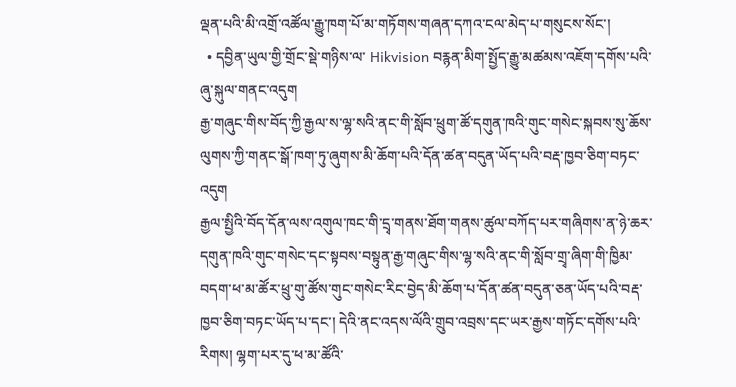ལྡན་པའི་མི་འགྲོ་འཚོལ་རྒྱུ་ཁག་པོ་མ་གཏོགས་གཞན་དཀའ་ངལ་མེད་པ་གསུངས་སོང་།
  • དབྱིན་ཡུལ་གྱི་གྲོང་སྡེ་གཉིས་ལ་ Hikvision བརྙན་མིག་སྤྱོད་རྒྱུ་མཚམས་འཇོག་དགོས་པའི་ཞུ་སྐུལ་གནང་འདུག
རྒྱ་གཞུང་གིས་བོད་ཀྱི་རྒྱལ་ས་ལྷ་སའི་ནང་གི་སློབ་ཕྲུག་ཚོ་དགུན་ཁའི་གུང་གསེང་སྐབས་སུ་ཆོས་ལུགས་ཀྱི་གནང་སྒོ་ཁག་ཏུ་ཞུགས་མི་ཆོག་པའི་དོན་ཚན་བདུན་ཡོད་པའི་བརྡ་ཁྱབ་ཅིག་བཏང་འདུག
རྒྱལ་སྤྱིའི་བོད་དོན་ལས་འགུལ་ཁང་གི་དྲྭ་གནས་ཐོག་གནས་ཚུལ་བཀོད་པར་གཞིགས་ན་ཉེ་ཆར་དགུན་ཁའི་གུང་གསེང་དང་སྟབས་བསྟུན་རྒྱ་གཞུང་གིས་ལྷ་སའི་ནང་གི་སློབ་གྲྭ་ཞིག་གི་ཁྱིམ་བདག་ཕ་མ་ཚོར་ཕྲུ་གུ་ཚོས་གུང་གསེང་རིང་བྱེད་མི་ཆོག་པ་དོན་ཚན་བདུན་ཅན་ཡོད་པའི་བརྡ་ཁྱབ་ཅིག་བཏང་ཡོད་པ་དང་། དེའི་ནང་འདས་ལོའི་གྲུབ་འབྲས་དང་ཡར་རྒྱས་གཏོང་དགོས་པའི་རིགས། ལྷག་པར་དུ་ཕ་མ་ཚོའི་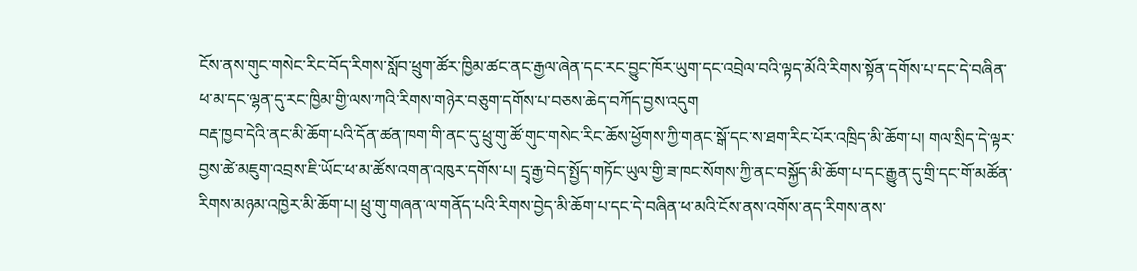ངོས་ནས་གུང་གསེང་རིང་བོད་རིགས་སློབ་ཕྲུག་ཚོར་ཁྱིམ་ཚང་ནང་རྒྱལ་ཞེན་དང་རང་བྱུང་ཁོར་ཡུག་དང་འབྲེལ་བའི་ལྟད་མོའི་རིགས་སྟོན་དགོས་པ་དང་དེ་བཞིན་ཕ་མ་དང་ལྷན་དུ་རང་ཁྱིམ་གྱི་ལས་ཀའི་རིགས་གཉེར་བཅུག་དགོས་པ་བཅས་ཆེད་བཀོད་བྱས་འདུག
བརྡ་ཁྱབ་དེའི་ནང་མི་ཆོག་པའི་དོན་ཚན་ཁག་གི་ནང་དུ་ཕྲུ་གུ་ཚོ་གུང་གསེང་རིང་ཆོས་ཕྱོགས་ཀྱི་གནང་སྒོ་དང་ས་ཐག་རིང་པོར་འཁྲིད་མི་ཆོག་པ། གལ་སྲིད་དེ་ལྟར་བྱས་ཚེ་མཇུག་འབྲས་ཇི་ཡོང་ཕ་མ་ཚོས་འགན་འཁུར་དགོས་པ། དྲྭ་རྒྱ་བེད་སྤྱོད་གཏོང་ཡུལ་གྱི་ཟ་ཁང་སོགས་ཀྱི་ནང་བསྐྱོད་མི་ཆོག་པ་དང་རྒྱུན་དུ་གྲི་དང་གོ་མཚོན་རིགས་མཉམ་འཁྱེར་མི་ཆོག་པ། ཕྲུ་གུ་གཞན་ལ་གནོད་པའི་རིགས་བྱེད་མི་ཆོག་པ་དང་དེ་བཞིན་ཕ་མའི་ངོས་ནས་འགོས་ནད་རིགས་ནས་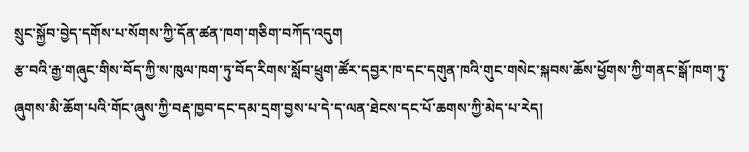སྲུང་སྐྱོབ་བྱེད་དགོས་པ་སོགས་ཀྱི་དོན་ཚན་ཁག་གཅིག་བཀོད་འདུག
རྩ་བའི་རྒྱ་གཞུང་གིས་བོད་ཀྱི་ས་ཁུལ་ཁག་ཏུ་བོད་རིགས་སློབ་ཕྲུག་ཚོར་དབྱར་ཁ་དང་དགུན་ཁའི་གུང་གསེང་སྐབས་ཆོས་ཕྱོགས་ཀྱི་གནང་སྒོ་ཁག་ཏུ་ཞུགས་མི་ཆོག་པའི་གོང་ཞུས་ཀྱི་བརྡ་ཁྱབ་དང་དམ་དྲག་བྱས་པ་དེ་ད་ལན་ཐེངས་དང་པོ་ཆགས་ཀྱི་མེད་པ་རེད།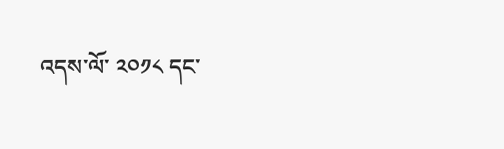འདས་ལོ་ ༢༠༡༨ དང་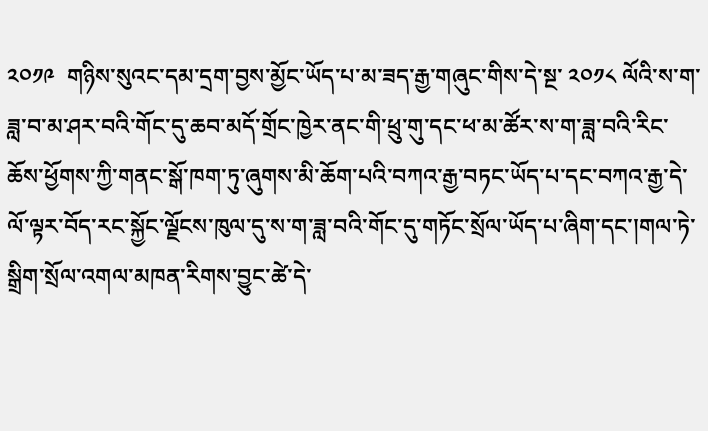༢༠༡༩  གཉིས་སུའང་དམ་དྲག་བྱས་མྱོང་ཡོད་པ་མ་ཟད་རྒྱ་གཞུང་གིས་དེ་སྔ་ ༢༠༡༨ ལོའི་ས་ག་ཟླ་བ་མ་ཤར་བའི་གོང་དུ་ཆབ་མདོ་གྲོང་ཁྱེར་ནང་གི་ཕྲུ་གུ་དང་ཕ་མ་ཚོར་ས་ག་ཟླ་བའི་རིང་ཆོས་ཕྱོགས་ཀྱི་གནང་སྒོ་ཁག་ཏུ་ཞུགས་མི་ཆོག་པའི་བཀའ་རྒྱ་བཏང་ཡོད་པ་དང་བཀའ་རྒྱ་དེ་ལོ་ལྟར་བོད་རང་སྐྱོང་ལྗོངས་ཁུལ་དུ་ས་ག་ཟླ་བའི་གོང་དུ་གཏོང་སྲོལ་ཡོད་པ་ཞིག་དང་།གལ་ཏེ་སྒྲིག་སྲོལ་འགལ་མཁན་རིགས་བྱུང་ཚེ་དེ་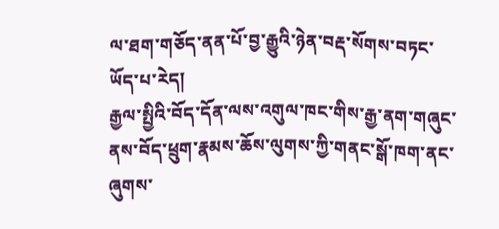ལ་ཐག་གཅོད་ནན་པོ་བྱ་རྒྱུའི་ཉེན་བརྡ་སོགས་བཏང་ཡོད་པ་རེད།
རྒྱལ་སྤྱིའི་བོད་དོན་ལས་འགུལ་ཁང་གིས་རྒྱ་ནག་གཞུང་ནས་བོད་ཕྲུག་རྣམས་ཆོས་ལུགས་ཀྱི་གནང་སྒོ་ཁག་ནང་ཞུགས་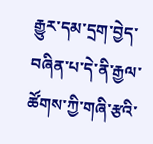རྒྱུར་དམ་དྲག་བྱེད་བཞིན་པ་དེ་ནི་རྒྱལ་ཚོགས་ཀྱི་གཞི་རྩའི་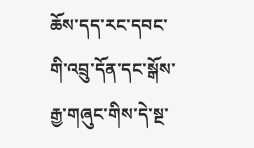ཆོས་དད་རང་དབང་གི་འབྲུ་དོན་དང་སྒོས་རྒྱ་གཞུང་གིས་དེ་སྔ་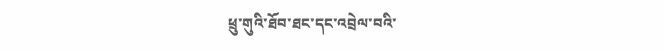ཕྲུ་གུའི་ཐོབ་ཐང་དང་འབྲེལ་བའི་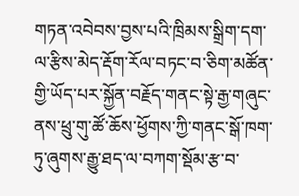གཏན་འབེབས་བྱས་པའི་ཁྲིམས་སྒྲིག་དག་ལ་རྩིས་མེད་རྡོག་རོལ་བཏང་བ་ཅིག་མཚོན་གྱི་ཡོད་པར་སྐྱོན་བརྗོད་གནང་སྟེ་རྒྱ་གཞུང་ནས་ཕྲུ་གུ་ཚོ་ཆོས་ཕྱོགས་ཀྱི་གནང་སྒོ་ཁག་ཏུ་ཞུགས་རྒྱུ་ཐད་ལ་བཀག་སྡོམ་རྩ་བ་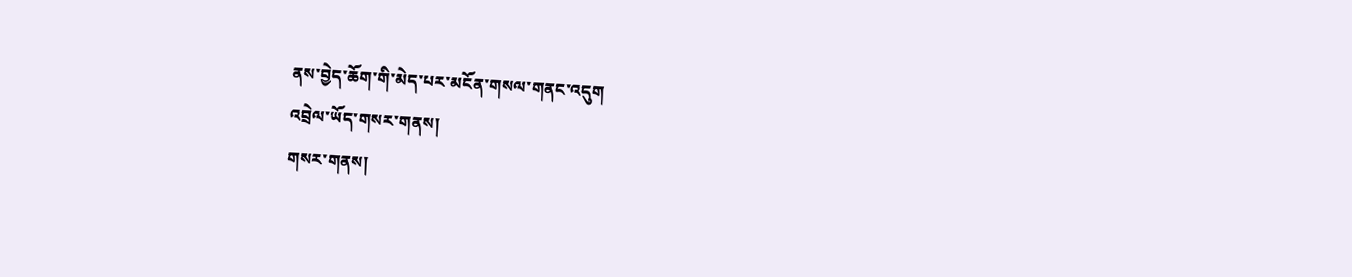ནས་བྱེད་ཆོག་གི་མེད་པར་མངོན་གསལ་གནང་འདུག
འབྲེལ་ཡོད་གསར་གནས།
གསར་གནས།